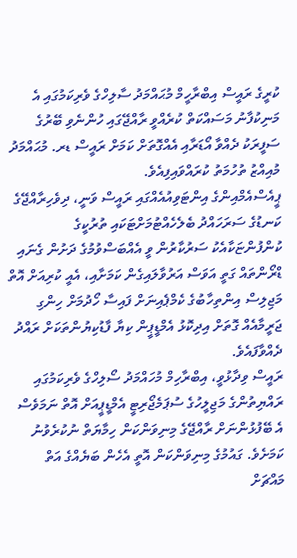ކުރީގެ ރައީސް އިބްރާހީމް މުޙައްމަދު ސާލިހްގެ ވެރިކަމުގައި އެ މަނިކުފާނު މަސައްކަތް ކުރެއްވީ ރާއްޖޭގައި ހުންނެވި ބޭރުގެ ސަފީރަކު ދެއްވާ އޯޑަރާއި އެއްގޮތަށް ކަމަށް ރައީސް ޑރ. މުޙައްމަދު މުއިއްޒު ތުހުމަތު ކުރައްވައިފިއެވެ.
ޕީއެސްއެމްއިންގެ އިންޓަވިއުއެއްގައި ރައީސް ވަނީ، ދިވެހިރާއްޖޭގެ ކަނޑުގެ ސަރަހައްދު ބެލެހެއްޓުމަށްޓަކައި ތުރުކީގެ ކުންފުންޏަކާއެކު ސަރުކާރުން ވީ އެއްބަސްވުމުގެ ދަށުން ގެނައި ޑްރޯންތައް ގަތީ އަވަސް އަރުވާލައިގެން ކަމަށާއި، އެއީ ކުރިއަށް އޮތް މަޖިލިސް އިންތިހާބުގެ ކެމްޕެއިނަށް ފައިސާ ހޯދުމަށް ހިންގި ޖަރީމާއެއް ގޮތަށް އިދިކޮޅު އެމްޑީޕީން ކިޔާ ފާޑުކިޔުންތަކަށް ރައްދު ދެއްވާފައެވެ.
ރައީސް ވިދާޅުވީ، އިބްރާހިމް މުހައްމަދު ސޯލިހްގެ ވެރިކަމުގައި ރައްޔިތުންގެ މަޖިލީހުގެ ސުޕަމެޖޯރިޓީ އެމްޑީޕީއަށް އޮތް ނަމަވެސް އެ ބޭފުޅުންނަށް ރާއްޖޭގެ މިނިވަންކަން ހިމާޔަތް ނުކުރެވުނު ކަމަށެވެ. ގައުމުގެ މިނިވަންކަން އޮތީ އެހެން ބަޔެއްގެ އަތް މައްޗަށް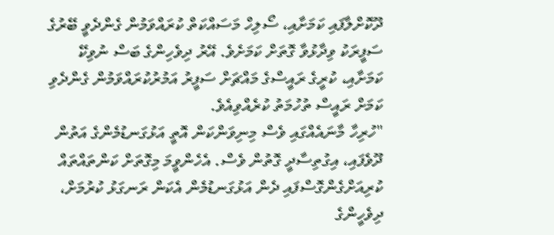ދޫކޮށްލާފައި ކަމަށާއި، ސޯލިހް މަސައްކަތް ކުރައްވަމުން ގެންދެވީ ބޭރުގެ ސަފީރަކު ވިދާޅުވާ ގޮތަށް ކަމަށެވެ. އޭރު ދިވެހިންގެ ބަސް ނުވިކޭ ކަމަށާއި، ކުރީގެ ރައީސްގެ މައްޗަށް ސަފީރު އަމުރުކުރައްވަމުން ގެންދެވި ކަމަށް ރައީސް ތުހުމަތު ކުރެއްވިއެވެ.
"ހުރިހާ މާނައެއްގައި ވެސް މިނިވަންކަން އޮތީ އަޅުގަނޑުމެންގެ އަތުން ދޫވެފައި، އިގުތިސާދީ ގޮތުން ވެސް. އެހެންވީމަ މިގޮތަށް ކަންތައްތައް ކުރިއަށްގެންގޮސްފައި ދެން އަޅުގަނޑުމެން އެކަން ރަނގަޅު ކުރުމަށް، ދިވެހީންގެ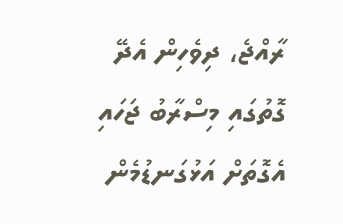ރާއްޖެ، ދިވެހިން އެދޭ ގޮތުގައި މިސްރާބު ޖަހައި އެގޮތަށް އަޅުގަނޑުމެން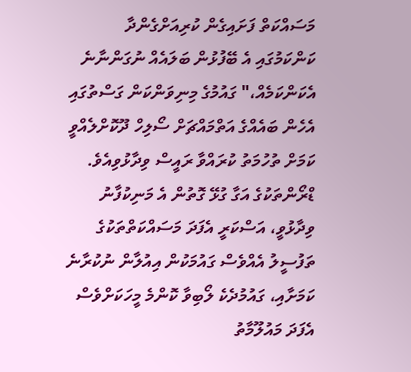މަސައްކަތް ފަށައިގެން ކުރިއަށްގެންދާ ކަންކަމުގައި އެ ބޭފުޅުން ބަލައެއް ނުގަންނާނެ އެކަންކަމެއް،" ގައުމުގެ މިނިވަންކަން ގަސްތުގައި އެހެން ބައެއްގެ އަތްމައްޗަށް ސޯލިހް ދޫކޮށްލެއްވީ ކަމަށް ތުހުމަތު ކުރައްވާ ރައީސް ވިދާޅުވިއެވެ.
ޑްރޯންތަކުގެ އަގާ ގުޅޭ ގޮތުން އެ މަނިކުފާނު ވިދާޅުވީ، އަސްކަރީ އެފަދަ މަސައްކަތްތަކުގެ ތަފުސީލު އެއްވެސް ގައުމަކުން އިއުލާން ނުކުރާނެ ކަމަށާއި، ގައުމުދެކެ ލޯބިވާ ކޮންމެ މީހަކަށްވެސް އެފަދަ މައުލޫމާތު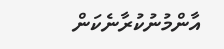އާންމުނުކުރާނެކަން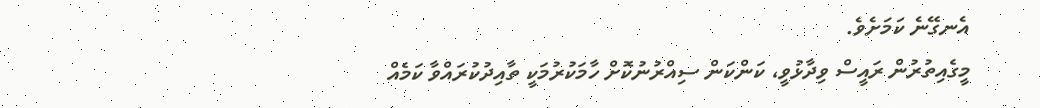އެނގޭނެ ކަމަށެވެ.
މީގެއިތުރުން ރައީސް ވިދާޅުވީ، ކަންކަން ސިއްރުނުކޮށް ހާމަކުރުމަކީ ތާއިދުކުރައްވާ ކަމެއް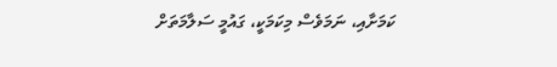ކަމަށާއި، ނަމަވެސް މިކަމަކީ، ގައުމީ ސަލާމަތަށް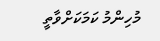މުހިންމު ކަމަކަށްވާތީ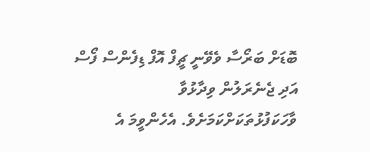ބޮޑަށް ބަރޯސާ ވެވޭނީ ޗީފް އޮފް ޑިފެންސް ފޯސް އަދި ޖެނެރަލުން ވިދާޅުވާ ވާހަކަފުޅުތަކަށްކަމަށެވެ. އެހެންވީމަ އެ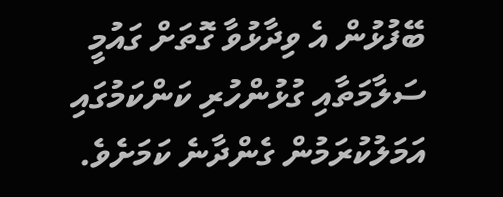ބޭފުޅުން އެ ވިދާޅުވާ ގޮތަށް ގައުމީ ސަލާމަތާއި ގުޅުންހުރި ކަންކަމުގައި އަމަލުކުރަމުން ގެންދާނެ ކަމަށެވެ.